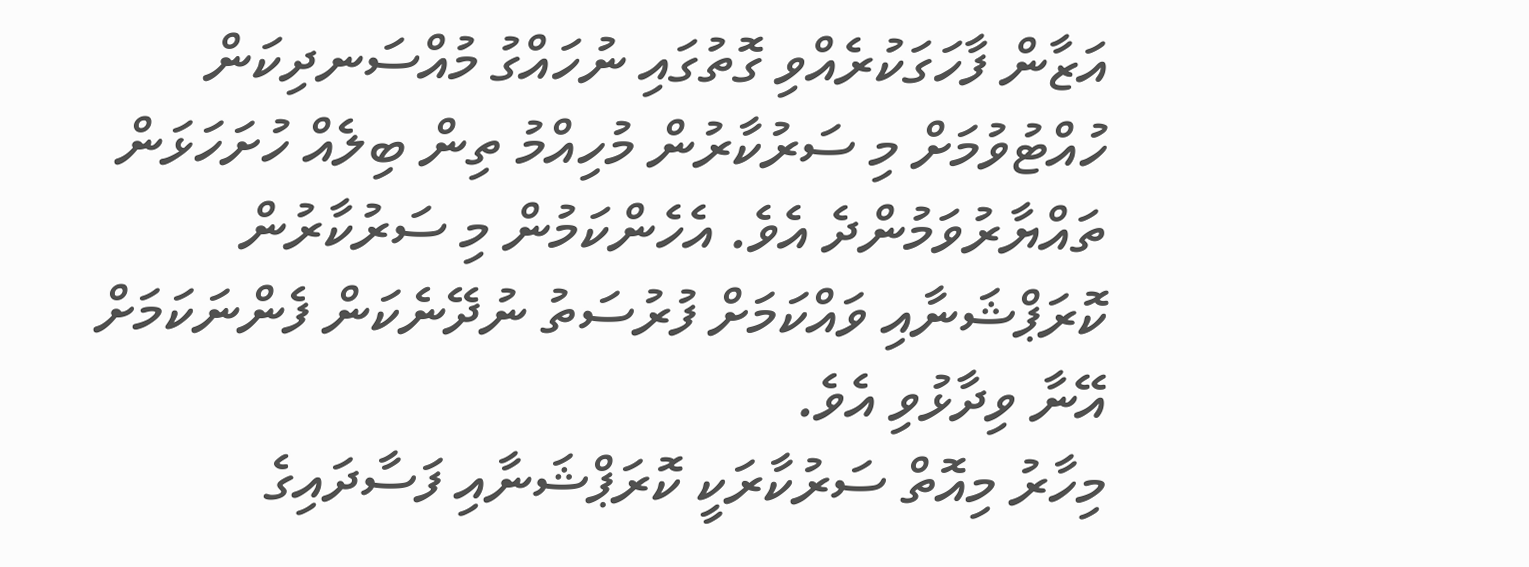އަޒާން ފާހަގަކުރެއްވި ގޮތުގައި ނުހައްގު މުއްސަނދިކަން ހުއްޓުވުމަށް މި ސަރުކާރުން މުހިއްމު ތިން ބިލެއް ހުށަހަޅަން ތައްޔާރުވަމުންދެ އެވެ. އެހެންކަމުން މި ސަރުކާރުން ކޮރަޕްޝަނާއި ވައްކަމަށް ފުރުސަތު ނުދޭނެކަން ފެންނަކަމަށް އޭނާ ވިދާޅުވި އެވެ.
މިހާރު މިއޮތް ސަރުކާރަކީ ކޮރަޕްޝަނާއި ފަސާދައިގެ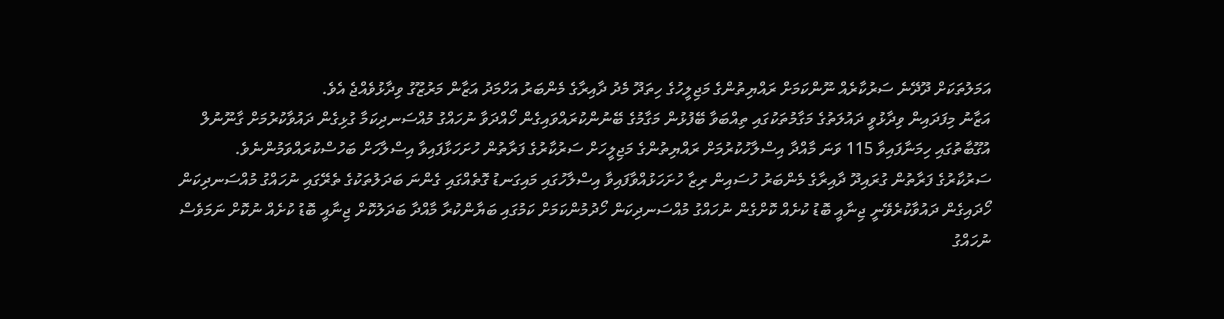އަމަލުތަކަށް ދޫދޭނެ ސަރުކާރެއް ނޫންކަމަށް ރައްޔިތުންގެ މަޖިލީހުގެ ހިތަދޫ މެދު ދާއިރާގެ މެންބަރު އަހްމަދު އަޒާން މަރުޒޫގު ވިދާޅުވެއްޖެ އެވެ.
އަޒާނު މިފަދައިން ވިދާޅުވީ ދައުލަތުގެ މަގާމުތަކުގައި ތިއްބަވާ ބޭފުޅުން މަގާމުގެ ބޭނުންކުރައްވައިގެން ހޯއްދަވާ ނުހައްގު މުއްސަނދިކަމާ ގުޅިގެން ދައުވާކުރުމަށް ގާނޫނުލް އުގޫބާތުގައި ހިމަނާފައިވާ 115 ވަނަ މާއްދާ އިސްލާހުކުރުމަށް ރައްޔިތުންގެ މަޖިލީހަށް ސަރުކާރުގެ ފަރާތުން ހުށަހަޅާފައިވާ އިސްލާހަށް ބަހުސްކުރައްވަމުންނެވެ.
ސަރުކާރުގެ ފަރާތުން ގުރައިދޫ ދާއިރާގެ މެންބަރު ހުސައިން ރިޒާ ހުށަހަޅުއްވާފައިވާ އިސްލާހުގައި މައިގަނޑު ގޮތެއްގައި ގެންނަ ބަދަލުތަކުގެ ތެރޭގައި ނުހައްގު މުއްސަނދިކަން ހޯދައިގެން ދައުވާކުރެވޭނީ ޖިނާއީ ބޮޑު ކުށެއް ކޮށްގެން ނުހައްގު މުއްސަނދިކަން ހޯދުމުންކަމަށް ކަމުގައި ބަޔާންކުރާ މާއްދާ ބަދަލުކޮށް ޖިނާއީ ބޮޑު ކުށެއް ނުކޮށް ނަމަވެސް ނުހައްގު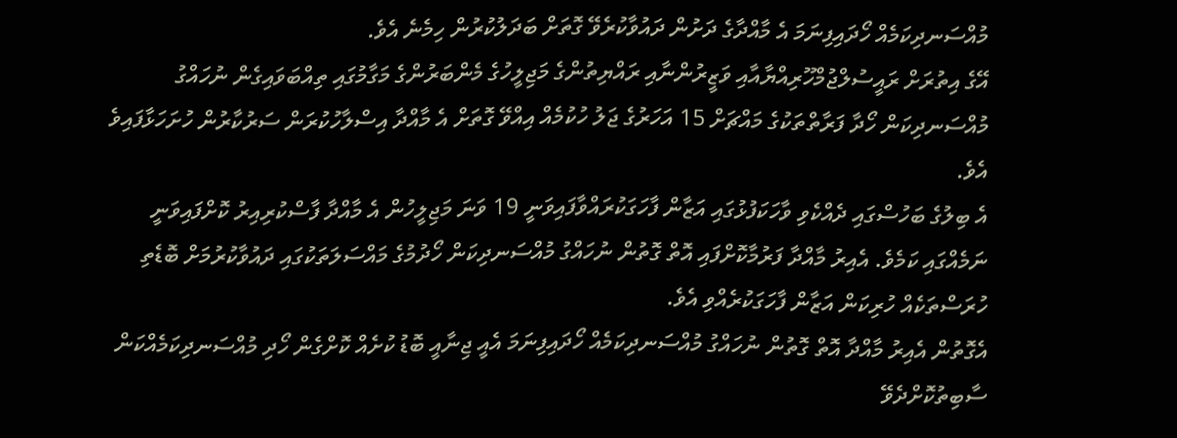މުއްސަނދިކަމެއް ހޯދައިފިނަމަ އެ މާއްދާގެ ދަށުން ދައުވާކުރެވޭ ގޮތަށް ބަދަލުކުރުން ހިމެނެ އެވެ.
އޭގެ އިތުރަށް ރައީސުލްޖުމްހޫރިއްޔާއާއި ވަޒީރުންނާއި ރައްޔިތުންގެ މަޖިލީހުގެ މެންބަރުންގެ މަގާމުގައި ތިއްބަވައިގެން ނުހައްގު މުއްސަނދިކަން ހޯދާ ފަރާތްތަކުގެ މައްޗަށް 15 އަހަރުގެ ޖަލު ހުކުމެއް އިއްވޭ ގޮތަށް އެ މާއްދާ އިސްލާހުކުރަން ސަރުކާރުން ހުށަހަޅާފައިވެ އެވެ.
އެ ބިލުގެ ބަހުސްގައި ދެއްކެވި ވާހަކަފުޅުގައި އަޒާން ފާހަގަކުރައްވާފައިވަނީ 19 ވަނަ މަޖިލީހުން އެ މާއްދާ ފާސްކުރިއިރު ކޮށްފައިވަނީ ނަމެއްގައި ކަމެވެ. އެއިރު މާއްދާ ފަރުމާކޮށްފައި އޮތް ގޮތުން ނުހައްގު މުއްސަނދިކަން ހޯދުމުގެ މައްސަލަތަކުގައި ދައުވާކުރުމަށް ބޮޑެތި ހުރަސްތަކެއް ހުރިކަން އަޒާން ފާހަގަކުރެއްވި އެވެ.
އެގޮތުން އެއިރު މާއްދާ އޮތް ގޮތުން ނުހައްގު މުއްސަނދިކަމެއް ހޯދައިފިނަމަ އެއީ ޖިނާއީ ބޮޑު ކުށެއް ކޮށްގެން ހޯދި މުއްސަނދިކަމެއްކަން ސާބިތުކޮށްދެވޭ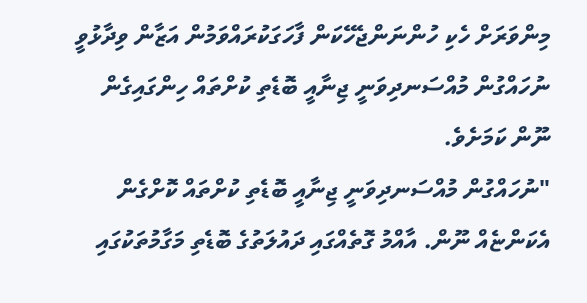މިންވަރަށް ހެކި ހުންނަންޖެހޭކަން ފާހަގަކުރައްވަމުން އަޒާން ވިދާޅުވީ ނުހައްގުން މުއްސަނދިވަނީ ޖިނާއީ ބޮޑެތި ކުށްތައް ހިންގައިގެން ނޫން ކަމަށެވެ.
"ނުހައްގުން މުއްސަނދިވަނީ ޖިނާއީ ބޮޑެތި ކުށްތައް ކޮށްގެން އެކަންޏެއް ނޫން. އާއްމު ގޮތެއްގައި ދައުލަތުގެ ބޮޑެތި މަގާމުތަކުގައި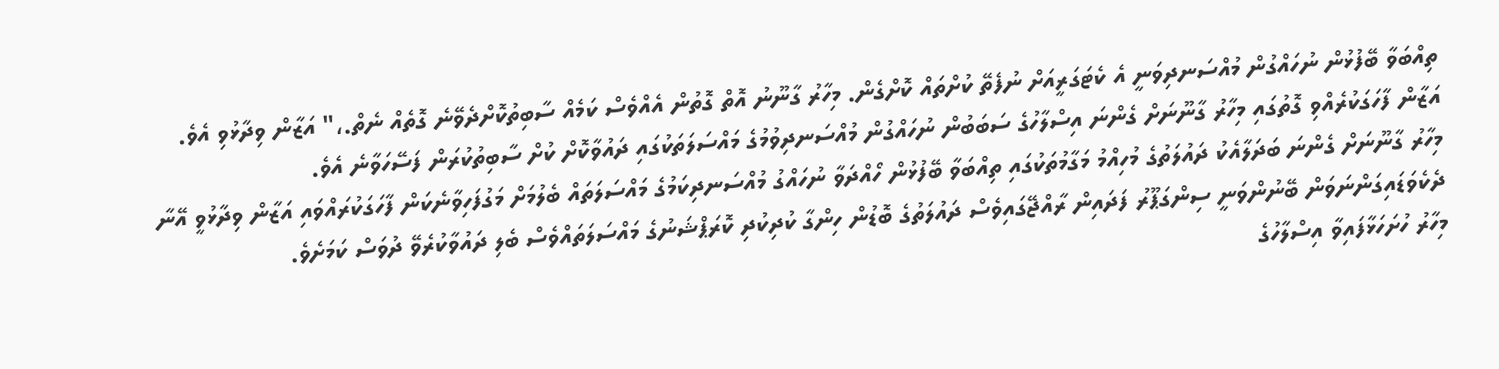ތިއްބަވާ ބޭފުޅުން ނުހައްގުން މުއްސަނދިވަނީ އެ ކެޓަގަރީއަށް ނުފެތޭ ކުށްތައް ކޮށްގެން. މިހާރު ގާނޫނު އޮތް ގޮތުން އެއްވެސް ކަމެއް ސާބިތުކޮށްދެވޭނެ ގޮތެއް ނެތް.،" އަޒާން ވިދާޅުވި އެވެ.
އަޒާން ފާހަގަކުރެއްވި ގޮތުގައި މިހާރު ގާނޫނަށް ގެންނަ އިސްލާހުގެ ސަބަބުން ނުހައްގުން މުއްސަނދިވުމުގެ މައްސަލަތަކުގައި ދައުވާކޮށް ކުށް ސާބިތުކުރަން ފަސޭހަވާނެ އެވެ.
މިހާރު ގާނޫނަށް ގެންނަ ބަދަލާއެކު ދައުލަތުގެ މުހިއްމު މަގާމުތަކުގައި ތިއްބަވާ ބޭފުޅުން ހޯއްދަވާ ނުހައްގު މުއްސަނދިކަމުގެ މައްސަލަތައް ބެލުމަށް މަގުފަހިވާނެކަން ފާހަގަކުރައްވައި އަޒާން ވިދާޅުވީ އޭނާ ދެކެވަޑައިގަންނަވަން ބޭނުންވަނީ ސިންގަޕޫރު ފަދައިން ރާއްޖޭގައިވެސް ދައުލަތުގެ ބޮޑުން ހިންގާ ކުދިކުދި ކޮރަޕްޝަނުގެ މައްސަލަތައްވެސް ބެލި ދައުވާކުރެވޭ ދުވަސް ކަމަށެވެ.
މިހާރު ހުށަހަޅާފައިވާ އިސްލާހުގެ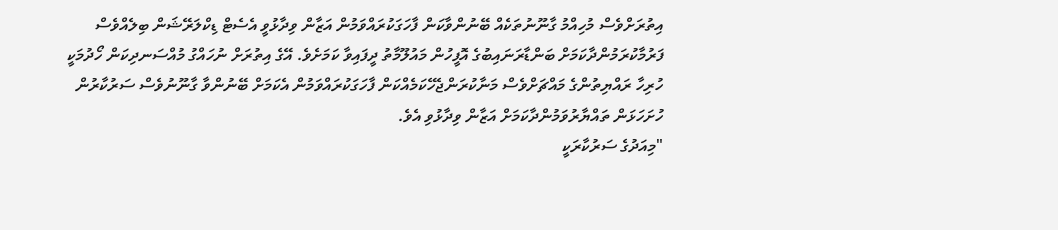އިތުރަށްވެސް މުހިއްމު ގާނޫނުތަކެއް ބޭނުންވާކަން ފާހަގަކުރައްވަމުން އަޒާން ވިދާޅުވީ އެސެޓް ޑިކްލަރޭޝަން ބިލެއްވެސް ފަރުމާކުރަމުންދާކަމަށް ބަންޑާރަނައިބުގެ އޮފީހުން މައުލޫމާތު ދީފައިވާ ކަމަށެވެ. އޭގެ އިތުރަށް ނުހައްގު މުއްސަނދިކަން ހޯދުމަކީ ހުރިހާ ރައްޔިތުންގެ މައްޗަށްވެސް މަނާކުރަންޖެހޭކަމެއްކަން ފާހަގަކުރައްވަމުން އެކަމަށް ބޭނުންވާ ގާނޫނުވެސް ސަރުކާރުން ހުށަހަޅަން ތައްޔާރުވަމުންދާކަމަށް އަޒާން ވިދާޅުވި އެވެ.
"މިއަދުގެ ސަރުކާރަކީ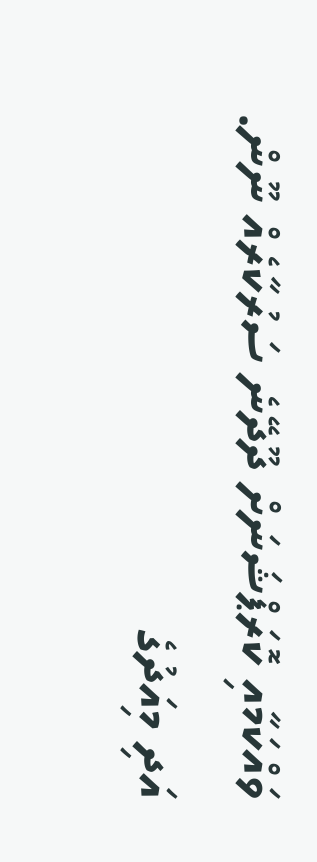ވައްކަމާއި ކޮރަޕްޝަނަށް ދޫދޭނެ ސަރުކާރެއް ނޫން. އަދި މިއަދުގެ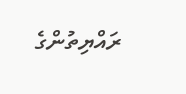ރައްޔިތުންގެ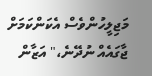މަޖިލީހުންވެސް އެކަންކަމަށް ޖާގައެއް ނުދޭނެ،" އަޒާން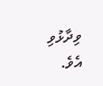ވިދާޅުވި އެވެ.